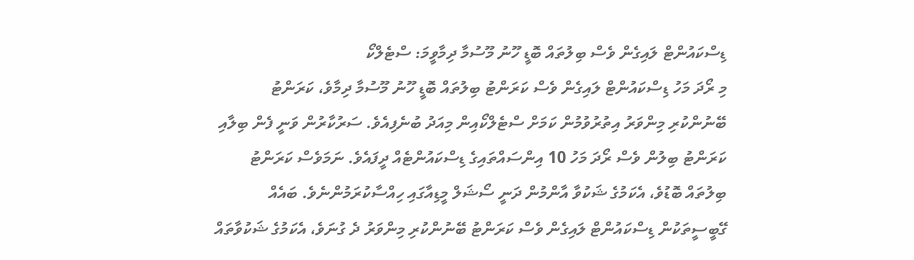ޑިސްކައުންޓް ލައިގެން ވެސް ބިލުތައް ބޮޑީ ހޫނު މޫސުމާ ދިމާވީމަ: ސްޓެލްކޯ
މި ރޯދަ މަހު ޑިސްކައުންޓް ލައިގެން ވެސް ކަރަންޓު ބިލުތައް ބޮޑީ ހޫނު މޫސުމާ ދިމާވެ، ކަރަންޓު ބޭނުންކުރި މިންވަރު އިތުރުވުމުން ކަމަށް ސްޓެލްކޯއިން މިއަދު ބުނެފިއެވެ. ސަރުކާރުން ވަނީ ފެން ބިލާއި ކަރަންޓު ބިލުން ވެސް ރޯދަ މަހު 10 އިންސައްތައިގެ ޑިސްކައުންޓެއް ދީފައެވެ. ނަމަވެސް ކަރަންޓު ބިލުތައް ބޮޑުވެ، އެކަމުގެ ޝަކުވާ އާންމުން ދަނީ ސޯޝަލް މީޑިއާގައި ހިއްސާކުރަމުންނެވެ. ބައެއް ގޭބީސީތަކުން ޑިސްކައުންޓް ލައިގެން ވެސް ކަރަންޓު ބޭނުންކުރި މިންވަރު ދެ ގުނަވެ، އެކަމުގެ ޝަކުވާތައް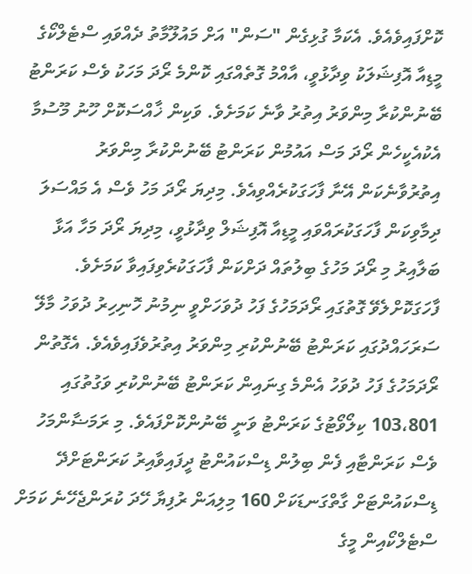ކޮށްފައިވެއެވެ. އެކަމާ ގުޅިގެން "ސަން" އަށް މައުލޫމާތު ދެއްވައި ސްޓެލްކޯގެ މީޑިއާ އޮފިޝަލަކު ވިދާޅުވީ، އާއްމު ގޮތެއްގައި ކޮންމެ ރޯދަ މަހަކު ވެސް ކަރަންޓު ބޭނުންކުރާ މިންވަރު އިތުރު ވާނެ ކަމަށެވެ. ވަކިން ޚާއްސަކޮށް ހޫނު މޫސުމާ އެކުއެކީހެން ރޯދަ މަސް އައުމުން ކަރަންޓު ބޭނުންކުރާ މިންވަރު އިތުރުވާނެކަން އޭނާ ފާހަގަކުރެއްވިއެވެ. މިދިޔަ ރޯދަ މަހު ވެސް އެ މައްސަލަ ދިމާވިކަން ފާހަގަކުރައްވައި މީޑިއާ އޮފިޝަލް ވިދާޅުވީ، މިދިޔަ ރޯދަ މަހާ އަޅާ ބަލާއިރު މި ރޯދަ މަހުގެ ބިލުތައް ދަށްކަން ފާހަގަކުރެވިފައިވާ ކަމަށެވެ. ފާހަގަކޮށްލެވޭ ގޮތުގައި ރޯދަމަހުގެ ފަހު ދުވަހަށްވީ ނިމުނު ހޮނިހިރު ދުވަހު މާލޭ ސަރަހައްދުގައި ކަރަންޓު ބޭނުންކުރި މިންވަރު އިތުރުވެފައިވެއެވެ. އެގޮތުން ރޯދަމަހުގެ ފަހު ދުވަހު އެންމެ ގިނައިން ކަރަންޓު ބޭނުންކުރި ވަގުތުގައި 103،801 ކިލޯވޯޓުގެ ކަރަންޓު ވަނީ ބޭނުންކޮށްފައެވެ. މި ރަމަޟާންމަހު ވެސް ކަރަންޓާއި ފެން ބިލުން ޑިސްކައުންޓު ދީފައިވާއިރު ކަރަންޓަށްދޭ ޑިސްކައުންޓަށް ގާތްގަނޑަކަށް 160 މިލިއަން ރުފިޔާ ހޭދަ ކުރަންޖެހޭނެ ކަމަށް ސްޓެލްކޯއިން މީގެ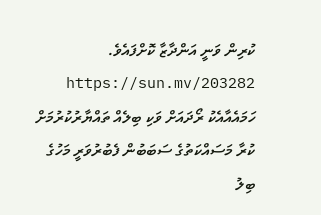ކުރިން ވަނީ އަންދާޒާ ކޮށްފައެވެ. https://sun.mv/203282 ހަމައެއާއެކު ރޯދައަށް ވަކި ބިލެއް ތައްޔާރުކުރުމަށް ކުރާ މަސައްކަތުގެ ސަބަބުން ފެބުރުވަރީ މަހުގެ ބިލު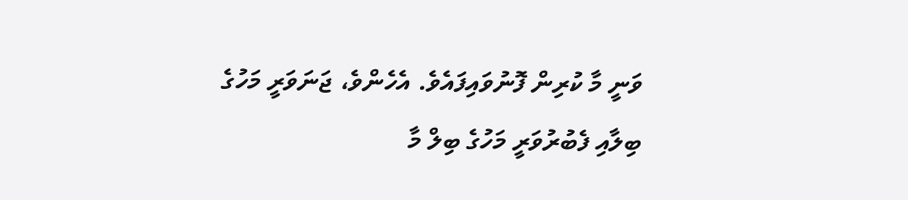ވަނީ މާ ކުރިން ފޮނުވައިފައެވެ. އެހެންވެ، ޖަނަވަރީ މަހުގެ ބިލާއި ފެބުރުވަރީ މަހުގެ ބިލް މާ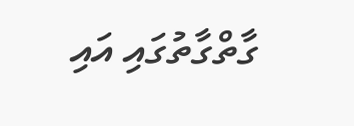ގާތްގާތުގައި އައި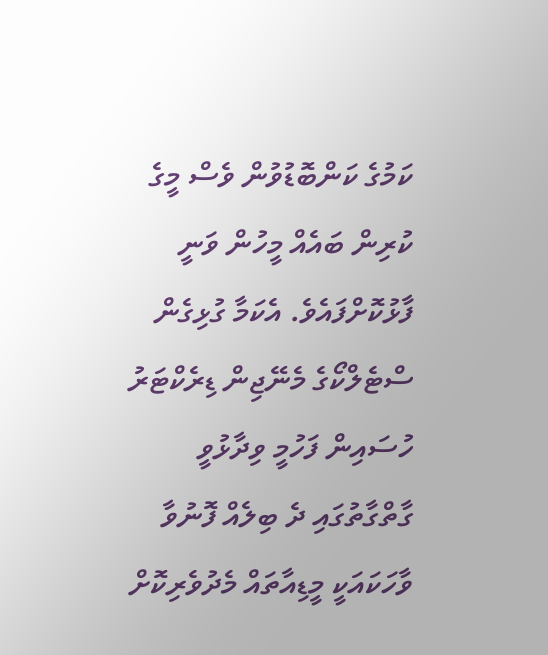ކަމުގެ ކަންބޮޑުވުން ވެސް މީގެ ކުރިން ބައެއް މީހުން ވަނީ ފާޅުކޮށްފައެވެ. އެކަމާ ގުޅިގެން ސްޓެލްކޯގެ މެނޭޖިން ޑިރެކްޓަރު ހުސައިން ފަހުމީ ވިދާޅުވީ ގާތްގާތުގައި ދެ ބިލެއް ފޮނުވާ ވާހަކައަކީ މީޑިއާތައް މެދުވެރިކޮށް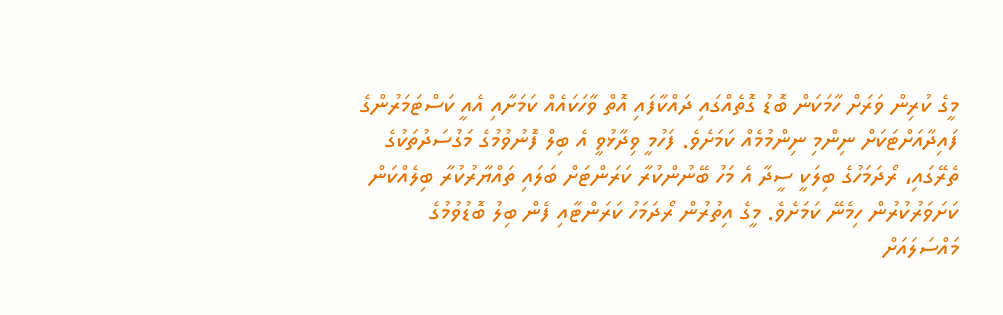މީގެ ކުރިން ވަރަށް ހާމަކަން ބޮޑު ގޮތެއްގައި ދައްކާފައި އޮތް ވާހަކައެއް ކަމަށާއި އެއީ ކަސްޓަމަރުންގެ ފައިދާއަށްޓަކަށް ނިންމި ނިންމުމެއް ކަމަށެވެ. ފަހުމީ ވިދާޅުވީ އެ ބިލް ފޮނުވުމުގެ މަގުސަދުތަކުގެ ތެރޭގައި، ރޯދަމަހުގެ ބިލަކީ ސީދާ އެ މަހު ބޭނުންކުރާ ކަރަންޓަށް ބަލައި ތައްޔާރުކުރާ ބިލެއްކަން ކަށަވަރުކުރުން ހިމެނޭ ކަމަށެވެ. މީގެ އިތުރުން ރޯދަމަހު ކަރަންޓާއި ފެން ބިލު ބޮޑުވުމުގެ މައްސަލައަށް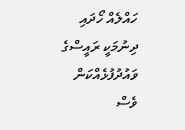ހައްލެއް ހޯދައި ދިނުމަކީ ރައީސްގެ ވައުދުފުޅެއްކަން ވެސް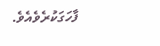ފާހަގަކުރެވެއެވެ.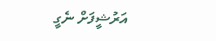އަރުޝީފަށް ނެގީ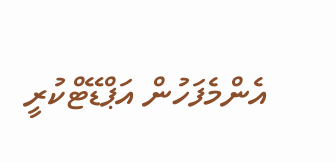އެންމެފަހުން އަޕްޑޭޓްކުރީ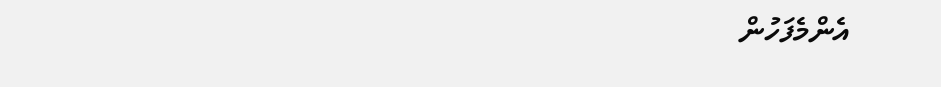އެންމެފަހުން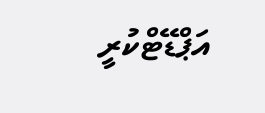އަޕްޑޭޓްކުރީ